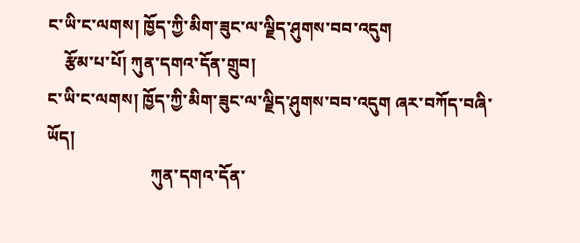ང་ཡི་ང་ལགས། ཁྱོད་ཀྱི་མིག་ཟུང་ལ་ལྗིད་ཤུགས་བབ་འདུག
    རྩོམ་པ་པོ། ཀུན་དགའ་དོན་གྲུབ།
ང་ཡི་ང་ལགས། ཁྱོད་ཀྱི་མིག་ཟུང་ལ་ལྗིད་ཤུགས་བབ་འདུག ཞར་བཀོད་བཞི་ཡོད།
                         ཀུན་དགའ་དོན་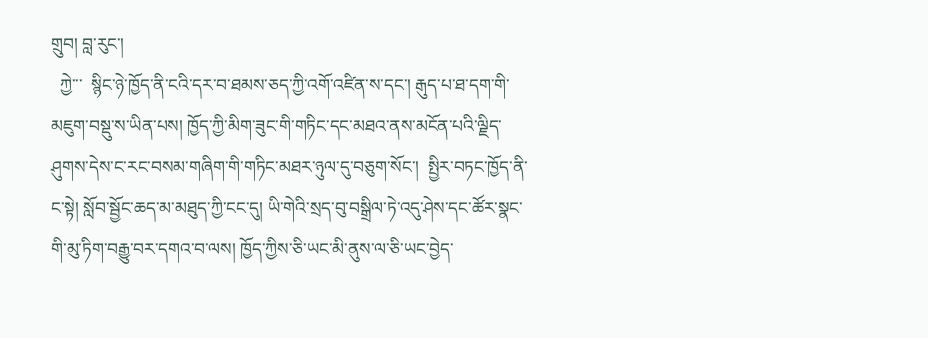གྲུབ། བླ་རུང་།
  ཀྱེ་་་  སྙིང་ཉེ་ཁྱོད་ནི་ངའི་དར་བ་ཐམས་ཅད་ཀྱི་འགོ་འཛིན་ས་དང་། རྒུད་པ་ཐ་དག་གི་མཇུག་བསྡུ་ས་ཡིན་པས། ཁྱོད་ཀྱི་མིག་ཟུང་གི་གཏིང་དང་མཐའ་ནས་མངོན་པའི་ལྗིད་ཤུགས་དེས་ང་རང་བསམ་གཞིག་གི་གཏིང་མཐར་ཉུལ་དུ་བཅུག་སོང་།  སྤྱིར་བཏང་ཁྱོད་ནི་ང་སྟེ། སློབ་སྦྱོང་ཆད་མ་མཐུད་ཀྱི་ངང་དུ། ཡི་གེའི་སྲད་བུ་བསྒྲིལ་ཏེ་འདུ་ཤེས་དང་ཚོར་སྣང་གི་མུ་ཏིག་བརྒྱུ་བར་དགའ་བ་ལས། ཁྱོད་ཀྱིས་ཅི་ཡང་མི་ནུས་ལ་ཅི་ཡང་བྱེད་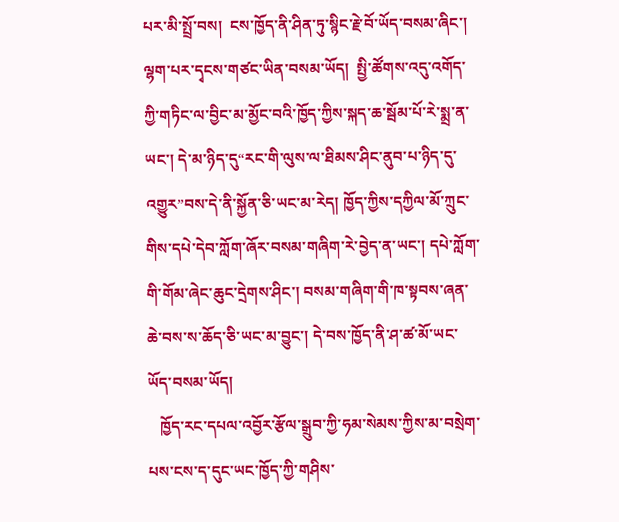པར་མི་སྤྲོ་བས།  ངས་ཁྱོད་ནི་ཤིན་ཏུ་སྙིང་རྗེ་བོ་ཡོད་བསམ་ཞིང་། ལྷག་པར་དྭངས་གཙང་ཡིན་བསམ་ཡོད།  སྤྱི་ཚོགས་འདུ་འགོད་ཀྱི་གཏིང་ལ་བྱིང་མ་མྱོང་བའི་ཁྱོད་ཀྱིས་སྐད་ཆ་སྦོམ་པོ་རེ་སྨྲ་ན་ཡང་། དེ་མ་ཉིད་དུ“རང་གི་ལུས་ལ་ཐིམས་ཤིང་ནུབ་པ་ཉིད་དུ་འགྱུར”བས་དེ་ནི་སྐྱོན་ཅི་ཡང་མ་རེད། ཁྱོད་ཀྱིས་དཀྱིལ་མོ་ཀྲུང་གིས་དཔེ་དེབ་ཀློག་ཞོར་བསམ་གཞིག་རེ་བྱེད་ན་ཡང་། དཔེ་ཀློག་གི་གོམ་ཞེང་ཆུང་དྲེགས་ཤིང་། བསམ་གཞིག་གི་ཁ་སྟབས་ཞན་ཆེ་བས་ས་ཆོད་ཅི་ཡང་མ་བྱུང་། དེ་བས་ཁྱོད་ནི་ཤ་ཚ་མོ་ཡང་ཡོད་བསམ་ཡོད།
   ཁྱོད་རང་དཔལ་འབྱོར་རྩོལ་སྒྲུབ་ཀྱི་ཧམ་སེམས་ཀྱིས་མ་བསྲེག་པས་ངས་ད་དུང་ཡང་ཁྱོད་ཀྱི་གཤིས་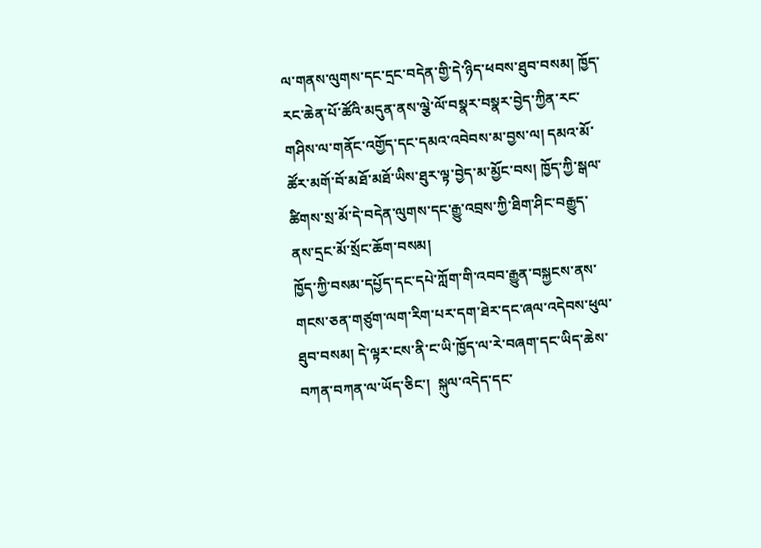ལ་གནས་ལུགས་དང་དྲང་བདེན་གྱི་དེ་ཉིད་ཕབས་ཐུབ་བསམ། ཁྱོད་རང་ཆེན་པོ་ཚོའི་མདུན་ནས་ལྕེ་ལོ་བསྣར་བསྣར་བྱེད་ཀྱིན་རང་གཤིས་ལ་གནོང་འགྱོད་དང་དམའ་འབེབས་མ་བྱས་ལ། དམའ་མོ་ཚོར་མགོ་བོ་མཐོ་མཐོ་ཡིས་ཐུར་ལྟ་བྱེད་མ་མྱོང་བས། ཁྱོད་ཀྱི་སྒལ་ཚིགས་སྲ་མོ་དེ་བདེན་ལུགས་དང་རྒྱུ་འབྲས་ཀྱི་ཐིག་ཤིང་བརྒྱུད་ནས་དྲང་མོ་སྲོང་ཆོག་བསམ།
ཁྱོད་ཀྱི་བསམ་དཔྱོད་དང་དཔེ་ཀློག་གི་འབབ་རྒྱུན་བསྐྱངས་ནས་གངས་ཅན་གཙུག་ལག་རིག་པར་དག་ཐེར་དང་ཞལ་འདེབས་ཕུལ་ཐུབ་བསམ། དེ་ལྟར་ངས་ནི་ང་ཡི་ཁྱོད་ལ་རེ་བཞག་དང་ཡིད་ཆེས་བཀན་བཀན་ལ་ཡོད་ཅིང་།  སྐུལ་འདེད་དང་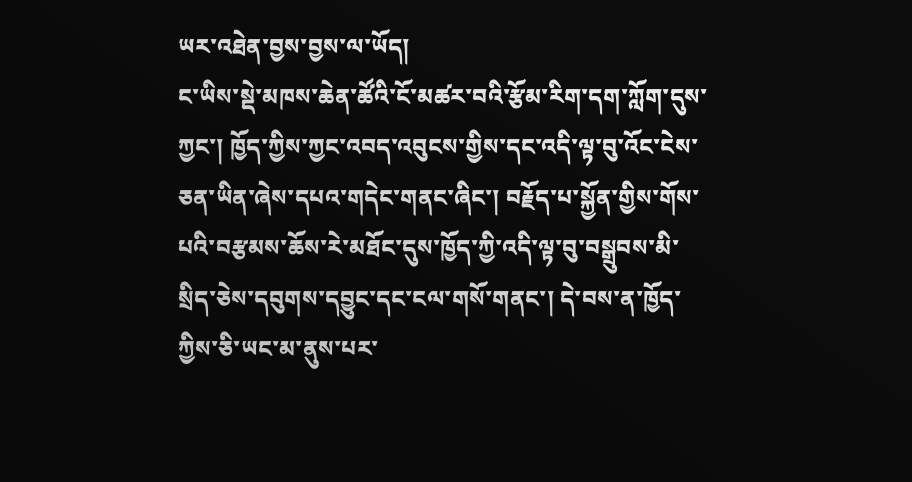ཡར་འཐེན་བྱས་བྱས་ལ་ཡོད།
ང་ཡིས་སྡེ་མཁས་ཆེན་ཚོའི་ངོ་མཚར་བའི་རྩོམ་རིག་དག་ཀློག་དུས་ཀྱང་། ཁྱོད་ཀྱིས་ཀྱང་འབད་འབུངས་གྱིས་དང་འདི་ལྟ་བུ་འོང་ངེས་ཅན་ཡིན་ཞེས་དཔའ་གདེང་གནང་ཞིང་། བརྗོད་པ་སྐྱོན་གྱིས་གོས་པའི་བརྩམས་ཆོས་རེ་མཐོང་དུས་ཁྱོད་ཀྱི་འདི་ལྟ་བུ་བསྒྲུབས་མི་སྲིད་ཅེས་དབུགས་དབྱུང་དང་ངལ་གསོ་གནང་། དེ་བས་ན་ཁྱོད་ཀྱིས་ཅི་ཡང་མ་ནུས་པར་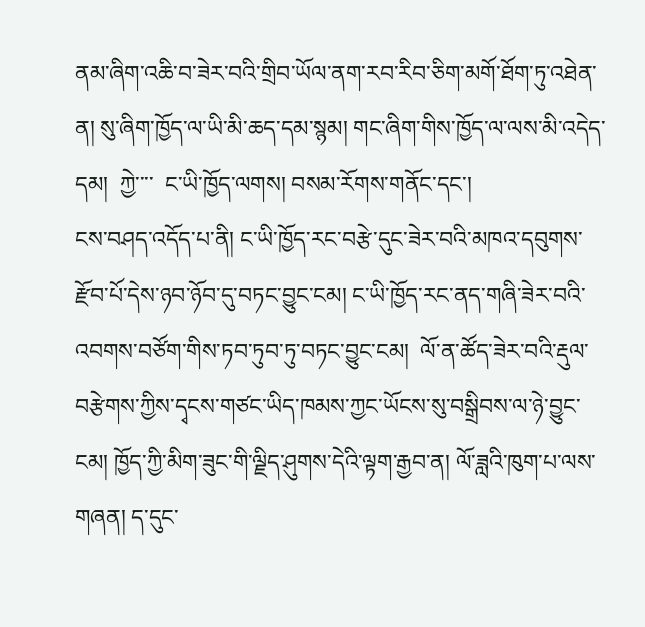ནམ་ཞིག་འཆི་བ་ཟེར་བའི་གྲིབ་ཡོལ་ནག་རབ་རིབ་ཅིག་མགོ་ཐོག་ཏུ་འཐེན་ན། སུ་ཞིག་ཁྱོད་ལ་ཡི་མི་ཆད་དམ་སྙམ། གང་ཞིག་གིས་ཁྱོད་ལ་ལས་མི་འདེད་དམ།  ཀྱེ་་་་  ང་ཡི་ཁྱོད་ལགས། བསམ་རོགས་གནོང་དང་།
ངས་བཤད་འདོད་པ་ནི། ང་ཡི་ཁྱོད་རང་བརྩེ་དུང་ཟེར་བའི་མཁའ་དབུགས་རྫོབ་པོ་དེས་ཉབ་ཉོབ་དུ་བཏང་བྱུང་ངམ། ང་ཡི་ཁྱོད་རང་ནད་གཞི་ཟེར་བའི་འབགས་བཙོག་གིས་ཏབ་ཏུབ་ཏུ་བཏང་བྱུང་ངམ།  ལོ་ན་ཚོད་ཟེར་བའི་རྡུལ་བརྩེགས་ཀྱིས་དྭངས་གཙང་ཡིད་ཁམས་ཀྱང་ཡོངས་སུ་བསྒྲིབས་ལ་ཉེ་བྱུང་ངམ། ཁྱོད་ཀྱི་མིག་ཟུང་གི་ལྗིད་ཤུགས་དེའི་ལྟག་རྒྱབ་ན། ལོ་ཟླའི་ཁུག་པ་ལས་གཞན། ད་དུང་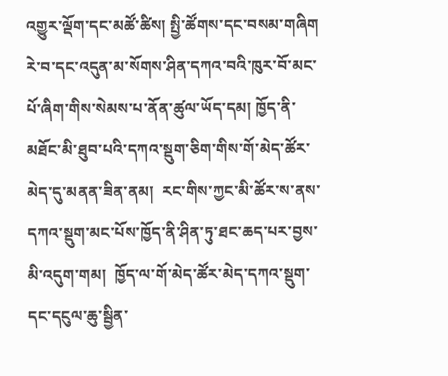འགྱུར་ལྡོག་དང་མཚོ་ཚིས། སྤྱི་ཚོགས་དང་བསམ་གཞིག  རེ་བ་དང་འདུན་མ་སོགས་ཤིན་དཀའ་བའི་ཁུར་བོ་མང་པོ་ཞིག་གིས་སེམས་པ་ནོན་ཚུལ་ཡོད་དམ། ཁྱོད་ནི་མཐོང་མི་ཐུབ་པའི་དཀའ་སྡུག་ཅིག་གིས་གོ་མེད་ཚོར་མེད་དུ་མནན་ཟིན་ནམ།  རང་གིས་ཀྱང་མི་ཚོར་ས་ནས་དཀའ་སྡུག་མང་པོས་ཁྱོད་ནི་ཤིན་ཏུ་ཐང་ཆད་པར་བྱས་མི་འདུག་གམ།  ཁྱོད་ལ་གོ་མེད་ཚོར་མེད་དཀའ་སྡུག་དང་དངུལ་ཆུ་སྦྱིན་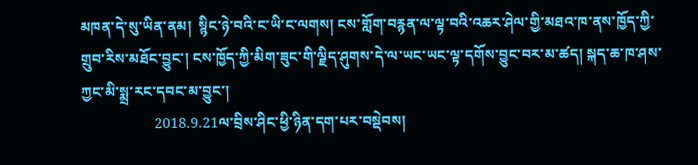མཁན་དེ་སུ་ཡིན་ནམ།  སྙིང་ཉེ་བའི་ང་ཡི་ང་ལགས། ངས་གློག་བརྙན་ལ་ལྟ་བའི་འཆར་ཤེལ་གྱི་མཐའ་ཁ་ནས་ཁྱོད་ཀྱི་གྲུབ་རིས་མཐོང་བྱུང་། ངས་ཁྱོད་ཀྱི་མིག་ཟུང་གི་ལྗིད་ཤུགས་དེ་ལ་ཡང་ཡང་ལྟ་དགོས་བྱུང་བར་མ་ཚད། སྐད་ཆ་ཁ་ཤས་ཀྱང་མི་སྨྲ་རང་དབང་མ་བྱུང་།
                    2018.9.21ལ་བྲིས་ཤིང་ཕྱི་ཉིན་དག་པར་བསྡེབས།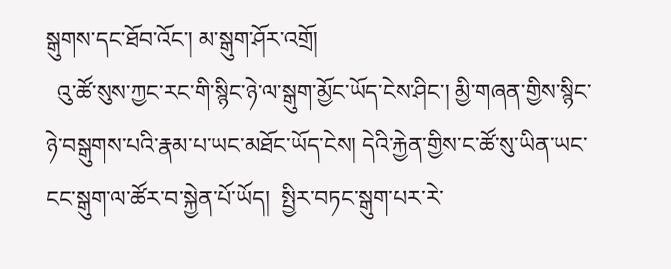སྒུགས་དང་ཐོབ་འོང་། མ་སྒུག་ཤོར་འགྲོ།
  འུ་ཚོ་སུས་ཀྱང་རང་གི་སྙིང་ཉེ་ལ་སྒུག་མྱོང་ཡོད་ངེས་ཤིང་། མྱི་གཞན་གྱིས་སྙིང་ཉེ་བསྒུགས་པའི་རྣམ་པ་ཡང་མཐོང་ཡོད་ངེས། དེའི་རྐྱེན་གྱིས་ང་ཚོ་སུ་ཡིན་ཡང་ངང་སྒུག་ལ་ཚོར་བ་སྐྱེན་པོ་ཡོད།  སྤྱིར་བཏང་སྒུག་པར་རེ་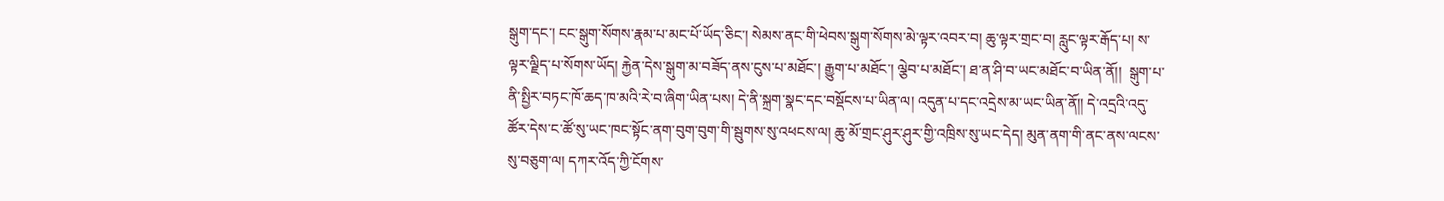སྒུག་དང་། ངང་སྒུག་སོགས་རྣམ་པ་མང་པོ་ཡོད་ཅིང་། སེམས་ནང་གི་ཕེབས་སྒུག་སོགས་མེ་ལྟར་འབར་བ། ཆུ་ལྟར་གྲང་བ། རླུང་ལྟར་རྒོད་པ། ས་ལྟར་ལྗིད་པ་སོགས་ཡོད། རྐྱེན་དེས་སྒུག་མ་བཟོད་ནས་ངུས་པ་མཐོང་། རྒྱུག་པ་མཐོང་། ལྕེབ་པ་མཐོང་། ཐ་ན་ཤི་བ་ཡང་མཐོང་བ་ཡིན་ནོ།།  སྒུག་པ་ནི་སྤྱིར་བཏང་ཁོ་ཆད་ཁ་མའི་རེ་བ་ཞིག་ཡིན་པས། དེ་ནི་སྐྲག་སྣང་དང་བསྡོངས་པ་ཡིན་ལ། འདུན་པ་དང་འདྲེས་མ་ཡང་ཡིན་ནོ།། དེ་འདྲའི་འདུ་ཚོར་དེས་ང་ཚོ་སུ་ཡང་ཁང་སྟོང་ནག་བུག་བུག་གི་སྦུགས་སུ་འཕངས་ལ། ཆུ་མོ་གྲང་ཤུར་ཤུར་གྱི་འཁྲིས་སུ་ཡང་དེད། མུན་ནག་གི་ནང་ནས་ལངས་སུ་བཅུག་ལ། དཀར་འོད་ཀྱི་ངོགས་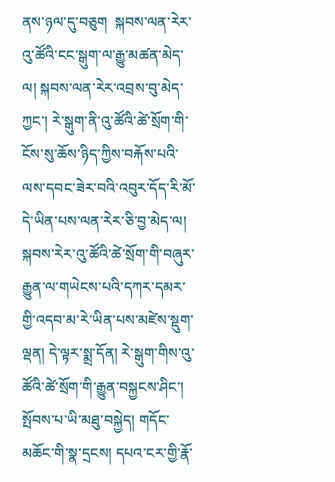ནས་ཉལ་དུ་བཅུག  སྐབས་ལན་རེར་འུ་ཚོའི་ངང་སྒུག་ལ་རྒྱུ་མཚན་མེད་ལ། སྐབས་ལན་རེར་འབྲས་བུ་མེད་ཀྱང་། རེ་སྒུག་ནི་འུ་ཚོའི་ཚེ་སྲོག་གི་ངོས་སུ་ཆོས་ཉིད་ཀྱིས་བརྐོས་པའི་ལས་དབང་ཟེར་བའི་འབུར་དོད་རི་མོ་དེ་ཡིན་པས་ལན་རེར་ཅི་བྱ་མེད་ལ།  སྐབས་རེར་འུ་ཚོའི་ཚེ་སྲོག་གི་བཞུར་རྒྱུན་ལ་གཡེངས་པའི་དཀར་དམར་གྱི་འདབ་མ་རེ་ཡིན་པས་མཛེས་སྡུག་ལྡན། དེ་ལྟར་སྨྲ་དོན། རེ་སྒུག་གིས་འུ་ཚོའི་ཚེ་སྲོག་གི་རྒྱུན་བསྐྱངས་ཤིང་། སྤོབས་པ་ཡི་མཐུ་བསྐྱེད། གདོང་མཆོང་གི་སྣ་དྲངས། དཔའ་ངར་གྱི་རྣོ་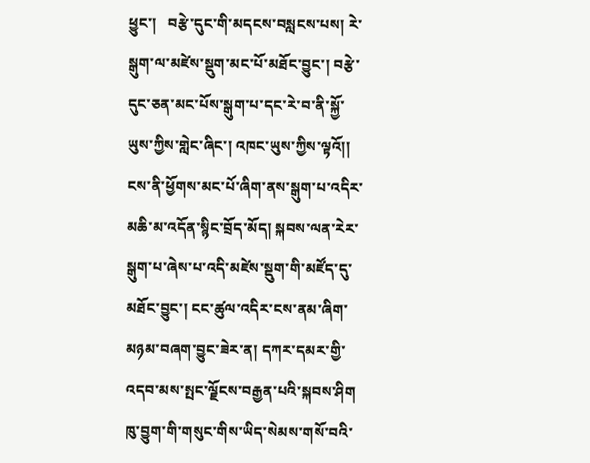ཕྱུང་།   བརྩེ་དུང་གི་མདངས་བསླངས་པས། རེ་སྒུག་ལ་མཛེས་སྡུག་མང་པོ་མཐོང་བྱུང་། བརྩེ་དུང་ཅན་མང་པོས་སྒུག་པ་དང་རེ་བ་ནི་སྐྱོ་ཡུས་ཀྱིས་གླེང་ཞིང་། འཁང་ཡུས་ཀྱིས་ལྟའོ།། ངས་ནི་ཕྱོགས་མང་པོ་ཞིག་ནས་སྒུག་པ་འདིར་མཆི་མ་འདོན་སྙིང་བྲོད་མོད། སྐབས་ལན་རེར་སྒུག་པ་ཞེས་པ་འདི་མཛེས་སྡུག་གི་མཛོད་དུ་མཐོང་བྱུང་། ངང་ཚུལ་འདིར་ངས་ནམ་ཞིག་མཉམ་བཞག་བྱུང་ཟེར་ན། དཀར་དམར་གྱི་འདབ་མས་སྤང་ལྗོངས་བརྒྱན་པའི་སྐབས་ཤིག ཁུ་བྱུག་གི་གསུང་གིས་ཡིད་སེམས་གསོ་བའི་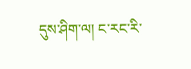དུས་ཤིག་ལ། ང་རང་རི་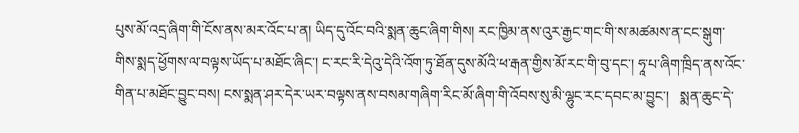པུས་མོ་འདྲ་ཞིག་གི་ངོས་ནས་མར་འོང་པ་ན། ཡིད་དུ་འོང་བའི་སྨན་ཆུང་ཞིག་གིས། རང་ཁྱིམ་ནས་འུར་རྒྱང་གང་གི་ས་མཚམས་ན་ངང་སྒུག་གིས་སྨད་ཕྱོགས་ལ་བལྟས་ཡོད་པ་མཐོང་ཞིང་། ང་རང་རི་དེའུ་དེའི་འོག་ཏུ་ཐོན་དུས་མོའི་ཕ་རྒན་གྱིས་མོ་རང་གི་བུ་དང་། ཧཱ་པ་ཞིག་ཁྲིད་ནས་འོང་གིན་པ་མཐོང་བྱུང་བས། ངས་སྨན་ཤར་དེར་ཡར་བལྟས་ནས་བསམ་གཞིག་རིང་མོ་ཞིག་གི་འོབས་སུ་མི་ལྷུང་རང་དབང་མ་བྱུང་།   སྨན་ཆུང་དེ་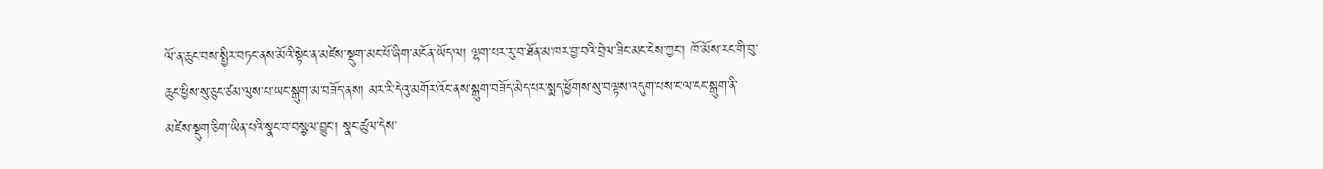ལོ་ན་ཆུང་བས་སྤྱིར་བཏང་ནས་མོའི་སྟེང་ན་མཛེས་སྡུག་མང་པོ་ཞིག་མངོན་ཡོད་ལ། ལྷག་པར་རུ་བ་ཐོན་མ་ཁར་བྱ་བའི་བྲེལ་ཟིང་མང་ངེས་ཀྱང་། ཁོ་མོས་རང་གི་བུ་ཆུང་ཕྱིས་སུ་ཅུང་ཙམ་ལུས་པ་ཡང་སྒུག་མ་བཟོད་ནས། མར་རི་དེའུ་མགོར་འོང་ནས་སྒུག་བཟོད་མེད་པར་སྨད་ཕྱོགས་སུ་བལྟས་འདུག་པས་ང་ལ་ངང་སྒུག་ནི་མཛེས་སྡུག་ཅིག་ཡིན་པའི་སྣང་བ་བསྩལ་བྱུང་། སྣང་ཚུལ་དེས་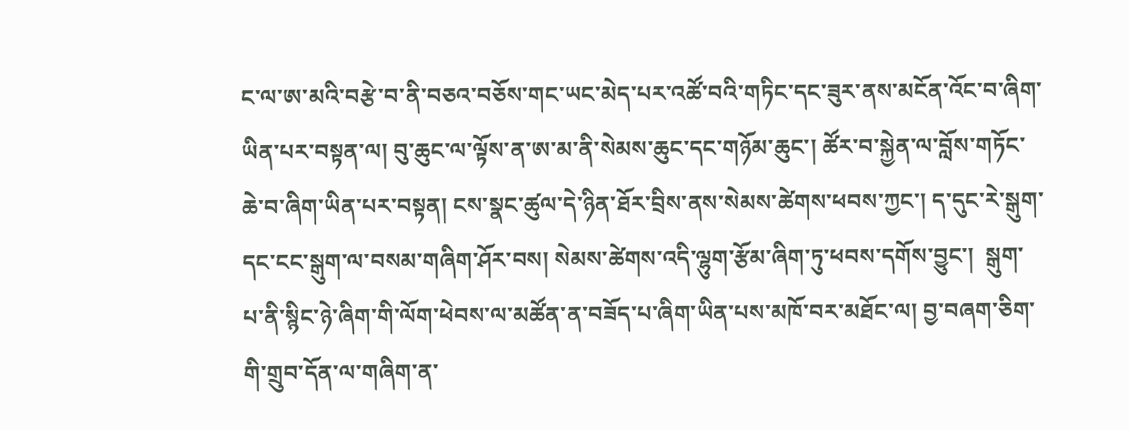ང་ལ་ཨ་མའི་བརྩེ་བ་ནི་བཅའ་བཅོས་གང་ཡང་མེད་པར་འཚོ་བའི་གཏིང་དང་ཟུར་ནས་མངོན་འོང་བ་ཞིག་ཡིན་པར་བསྟན་ལ། བུ་ཆུང་ལ་ལྟོས་ན་ཨ་མ་ནི་སེམས་ཆུང་དང་གཉོམ་ཆུང་། ཚོར་བ་སྐྱེན་ལ་བློས་གཏོང་ཆེ་བ་ཞིག་ཡིན་པར་བསྟན། ངས་སྣང་ཚུལ་དེ་ཉིན་ཐོར་བྲིས་ནས་སེམས་ཚེགས་ཕབས་ཀྱང་། ད་དུང་རེ་སྒུག་དང་ངང་སྒུག་ལ་བསམ་གཞིག་ཤོར་བས། སེམས་ཚེགས་འདི་ལྷུག་རྩོམ་ཞིག་ཏུ་ཕབས་དགོས་བྱུང་།  སྒུག་པ་ནི་སྙིང་ཉེ་ཞིག་གི་ལོག་ཕེབས་ལ་མཚོན་ན་བཟོད་པ་ཞིག་ཡིན་པས་མཁོ་བར་མཐོང་ལ། བྱ་བཞག་ཅིག་གི་གྲུབ་དོན་ལ་གཞིག་ན་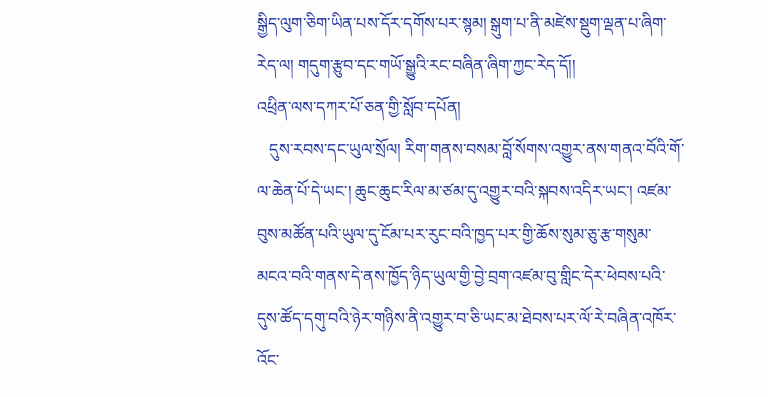སྒྱིད་ལུག་ཅིག་ཡིན་པས་དོར་དགོས་པར་སྙམ། སྒུག་པ་ནི་མཛེས་སྡུག་ལྡན་པ་ཞིག་རེད་ལ། གདུག་རྩུབ་དང་གཡོ་སྒྱུའི་རང་བཞིན་ཞིག་ཀྱང་རེད་དོ།།
འཕྲིན་ལས་དཀར་པོ་ཅན་གྱི་སློབ་དཔོན།
   དུས་རབས་དང་ཡུལ་སྲོལ། རིག་གནས་བསམ་བློ་སོགས་འགྱུར་ནས་གནའ་བོའི་གོ་ལ་ཆེན་པོ་དེ་ཡང་། ཆུང་ཆུང་རིལ་མ་ཙམ་དུ་འགྱུར་བའི་སྐབས་འདིར་ཡང་། འཛམ་བུས་མཚོན་པའི་ཡུལ་དུ་ངོམ་པར་རུང་བའི་ཁྱད་པར་གྱི་ཆོས་སུམ་ཅུ་རྩ་གསུམ་མངའ་བའི་གནས་དེ་ནས་ཁྱོད་ཉིད་ཡུལ་གྱི་བྱེ་བྲག་འཛམ་བུ་གླིང་དེར་ཕེབས་པའི་དུས་ཚོད་དགུ་བའི་ཉེར་གཉིས་ནི་འགྱུར་བ་ཅི་ཡང་མ་ཐེབས་པར་ལོ་རེ་བཞིན་འཁོར་འོང་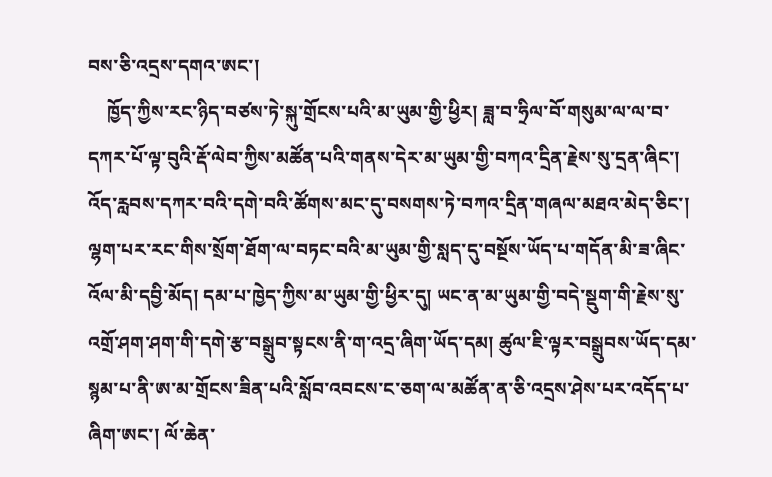བས་ཅི་འདྲས་དགའ་ཨང་།
    ཁྱོད་ཀྱིས་རང་ཉིད་བཙས་ཏེ་སྐུ་གྲོངས་པའི་མ་ཡུམ་གྱི་ཕྱིར། ཟླ་བ་ཧྲིལ་བོ་གསུམ་ལ་ལ་བ་དཀར་པོ་ལྟ་བུའི་རྡོ་ལེབ་ཀྱིས་མཚོན་པའི་གནས་དེར་མ་ཡུམ་གྱི་བཀའ་དྲིན་རྗེས་སུ་དྲན་ཞིང་།  འོད་རླབས་དཀར་བའི་དགེ་བའི་ཚོགས་མང་དུ་བསགས་ཏེ་བཀའ་དྲིན་གཞལ་མཐའ་མེད་ཅིང་། ལྷག་པར་རང་གིས་སྲོག་ཐོག་ལ་བཏང་བའི་མ་ཡུམ་གྱི་སླད་དུ་བསྔོས་ཡོད་པ་གདོན་མི་ཟ་ཞིང་འོལ་མི་དབྱི་མོད། དམ་པ་ཁྱེད་ཀྱིས་མ་ཡུམ་གྱི་ཕྱིར་དུ། ཡང་ན་མ་ཡུམ་གྱི་བདེ་སྡུག་གི་རྗེས་སུ་འགྲོ་ཤག་ཤག་གི་དགེ་རྩ་བསྒྲུབ་སྟངས་ནི་ག་འདྲ་ཞིག་ཡོད་དམ། ཚུལ་ཇི་ལྟར་བསྒྲུབས་ཡོད་དམ་སྙམ་པ་ནི་ཨ་མ་གྲོངས་ཟིན་པའི་སློབ་འབངས་ང་ཅག་ལ་མཚོན་ན་ཅི་འདྲས་ཤེས་པར་འདོད་པ་ཞིག་ཨང་། ལོ་ཆེན་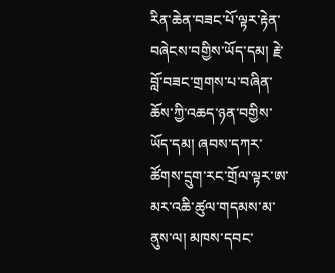རིན་ཆེན་བཟང་པོ་ལྟར་རྟེན་བཞེངས་བགྱིས་ཡོད་དམ། རྗེ་བློ་བཟང་གྲགས་པ་བཞིན་ཆོས་ཀྱི་འཆད་ཉན་བགྱིས་ཡོད་དམ། ཞབས་དཀར་ཚོགས་དྲུག་རང་གྲོལ་ལྟར་ཨ་མར་འཆི་ཚུལ་གདམས་མ་ནུས་ལ། མཁས་དབང་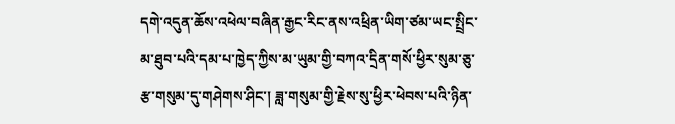དགེ་འདུན་ཆོས་འཕེལ་བཞིན་རྒྱང་རིང་ནས་འཕྲིན་ཡིག་ཙམ་ཡང་སྤྲིང་མ་ཐུབ་པའི་དམ་པ་ཁྱེད་ཀྱིས་མ་ཡུམ་གྱི་བཀའ་དྲིན་གསོ་ཕྱིར་སུམ་ཅུ་རྩ་གསུམ་དུ་གཤེགས་ཤིང་། ཟླ་གསུམ་གྱི་རྗེས་སུ་ཕྱིར་ཕེབས་པའི་ཉིན་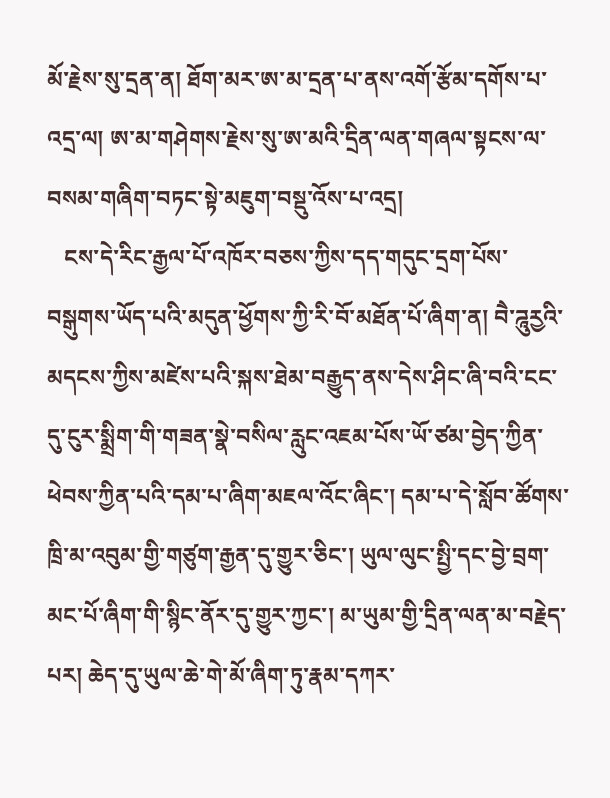མོ་རྗེས་སུ་དྲན་ན། ཐོག་མར་ཨ་མ་དྲན་པ་ནས་འགོ་རྩོམ་དགོས་པ་འདྲ་ལ། ཨ་མ་གཤེགས་རྗེས་སུ་ཨ་མའི་དྲིན་ལན་གཞལ་སྟངས་ལ་བསམ་གཞིག་བཏང་སྟེ་མཇུག་བསྡུ་འོས་པ་འདྲ།
   ངས་དེ་རིང་རྒྱལ་པོ་འཁོར་བཅས་ཀྱིས་དད་གདུང་དྲག་པོས་བསྒུགས་ཡོད་པའི་མདུན་ཕྱོགས་ཀྱི་རི་བོ་མཐོན་པོ་ཞིག་ན། བཻ་ཌཱུརྱའི་མདངས་ཀྱིས་མཛེས་པའི་སྐས་ཐེམ་བརྒྱུད་ནས་དེས་ཤིང་ཞི་བའི་ངང་དུ་ངུར་སྨྲིག་གི་གཟན་སྣེ་བསིལ་རླུང་འཇམ་པོས་ཡོ་ཙམ་བྱེད་ཀྱིན་ཕེབས་ཀྱིན་པའི་དམ་པ་ཞིག་མཇལ་འོང་ཞིང་། དམ་པ་དེ་སློབ་ཚོགས་ཁྲི་མ་འབུམ་གྱི་གཙུག་རྒྱན་དུ་གྱུར་ཅིང་། ཡུལ་ལུང་སྤྱི་དང་བྱེ་བྲག་མང་པོ་ཞིག་གི་སྙིང་ནོར་དུ་གྱུར་ཀྱང་། མ་ཡུམ་གྱི་དྲིན་ལན་མ་བརྗེད་པར། ཆེད་དུ་ཡུལ་ཆེ་གེ་མོ་ཞིག་ཏུ་རྣམ་དཀར་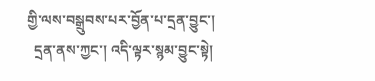གྱི་ལས་བསྒྲུབས་པར་བྱོན་པ་དྲན་བྱུང་།
  དྲན་ནས་ཀྱང་། འདི་ལྟར་སྙམ་བྱུང་སྟེ།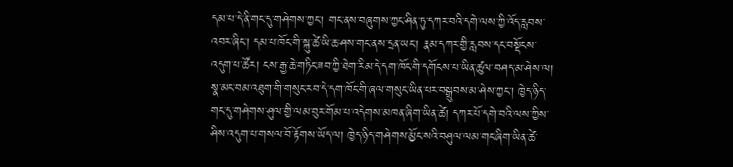དམ་པ་དེ་ནི་གང་དུ་གཤེགས་ཀྱང་། གང་ནས་བཞུགས་ཀྱང་ཤིན་ཏུ་དཀར་བའི་དགེ་ལས་ཀྱི་འོད་རླབས་འབར་ཞིང་། དམ་པ་ཁོང་གི་སྐུ་ཚེ་ཡི་ཆ་ཤས་གང་ནས་དྲན་ཡང་། རྣམ་དཀར་གྱི་རླབས་དང་བསྡོངས་འདུག་པ་ཚོར། ངས་རྒྱ་ཆེ་གཏིང་ཟབ་ཀྱི་ཐེག་རིམ་དེ་དག་ཁོང་གི་དགོངས་པ་ཡིན་ཚུལ་བཤད་མ་ཤེས་ལ། སྣ་མང་བམ་འཐུག་གི་གསུང་རབ་དེ་དག་ཁོང་གི་ཞལ་གསུང་ཡིན་པར་བསྒྲུབས་མ་ཤེས་ཀྱང་། ཁྱེད་ཉིད་གང་དུ་གཤེགས་ཤུལ་གྱི་ལམ་བུར་གོམ་པ་འདེགས་མཁན་ཞིག་ཡིན་ཚེ། དཀར་པོ་དགེ་བའི་ལས་ཀྱིས་ཤིས་འདུག་པ་གསལ་བོ་རྟོགས་ཡོད་ལ། ཁྱེད་ཉིད་གཤེགས་མྱོང་སའི་བཤུལ་ལམ་གང་ཞིག་ཡིན་ཚེ་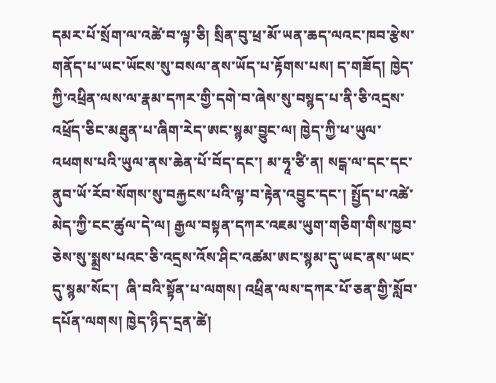དམར་པོ་སྲོག་ལ་འཚེ་བ་ལྟ་ཅི། སྲིན་བུ་ཕྲ་མོ་ཡན་ཆད་ལའང་ཁབ་རྩེས་གནོད་པ་ཡང་ཡོངས་སུ་བསལ་ནས་ཡོད་པ་རྟོགས་པས། ད་གཟོད། ཁྱེད་ཀྱི་འཕྲིན་ལས་ལ་རྣམ་དཀར་གྱི་དགེ་བ་ཞེས་སུ་བསྙད་པ་ནི་ཅི་འདྲས་འཕྲོད་ཅིང་མཐུན་པ་ཞིག་རེད་ཨང་སྙམ་བྱུང་ལ། ཁྱེད་ཀྱི་ཕ་ཡུལ་འཕགས་པའི་ཡུལ་ནས་ཆེན་པོ་བོད་དང་། མ་ཧཱ་ཙི་ན། སངྒ་ལ་དང་དང་ནུབ་ཡོ་རོབ་སོགས་སུ་བརྐྱངས་པའི་ལྟ་བ་རྟེན་འབྱུང་དང་། སྤྱོད་པ་འཚེ་མེད་ཀྱི་ངང་ཚུལ་དེ་ལ། རྒྱལ་བསྟན་དཀར་འཇམ་ཡུག་གཅིག་གིས་ཁྱབ་ཅེས་སུ་སྨྲས་པའང་ཅི་འདྲས་འོས་ཤིང་འཚམ་ཨང་སྙམ་དུ་ཡང་ནས་ཡང་དུ་སྙམ་སོང་།  ཞི་བའི་སྟོན་པ་ལགས། འཕྲིན་ལས་དཀར་པོ་ཅན་གྱི་སློབ་དཔོན་ལགས། ཁྱེད་ཉིད་དྲན་ཚེ།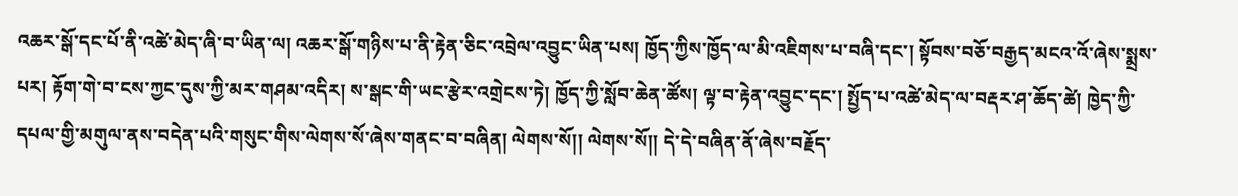འཆར་སྒོ་དང་པོ་ནི་འཚེ་མེད་ཞི་བ་ཡིན་ལ། འཆར་སྒོ་གཉིས་པ་ནི་རྟེན་ཅིང་འབྲེལ་འབྱུང་ཡིན་པས། ཁྱོད་ཀྱིས་ཁྱོད་ལ་མི་འཇིགས་པ་བཞི་དང་། སྟོབས་བཅོ་བརྒྱད་མངའ་འོ་ཞེས་སྨྲས་པར། རྟོག་གེ་བ་ངས་ཀྱང་དུས་ཀྱི་མར་གཤམ་འདིར། ས་སྒང་གི་ཡང་རྩེར་འགྲེངས་ཏེ། ཁྱོད་ཀྱི་སློབ་ཆེན་ཚོས། ལྟ་བ་རྟེན་འབྱུང་དང་། སྤྱོད་པ་འཚེ་མེད་ལ་བརྡར་ཤ་ཆོད་ཚེ། ཁྱེད་ཀྱི་དཔལ་གྱི་མགུལ་ནས་བདེན་པའི་གསུང་གིས་ལེགས་སོ་ཞེས་གནང་བ་བཞིན། ལེགས་སོ།། ལེགས་སོ།། དེ་དེ་བཞིན་ནོ་ཞེས་བརྗོད་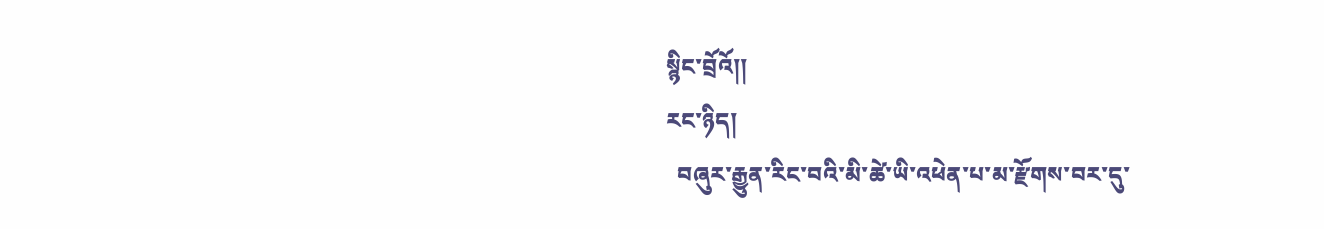སྙིང་བྲོའོ།།
རང་ཉིད།
  བཞུར་རྒྱུན་རིང་བའི་མི་ཚེ་ཡི་འཕེན་པ་མ་རྫོགས་བར་དུ་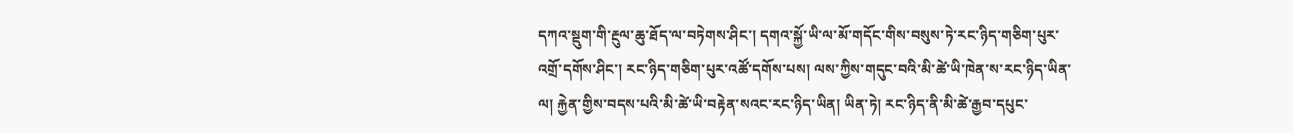དཀའ་སྡུག་གི་རྔུལ་ཆུ་ཐོད་ལ་བཏེགས་ཤིང་། དགའ་སྐྱོ་ཡི་ལ་མོ་གདོང་གིས་བསུས་ཏེ་རང་ཉིད་གཅིག་པུར་འགྲོ་དགོས་ཤིང་། རང་ཉིད་གཅིག་པུར་འཚོ་དགོས་པས། ལས་ཀྱིས་གདུང་བའི་མི་ཚེ་ཡི་ཁེན་ས་རང་ཉིད་ཡིན་ལ། རྐྱེན་གྱིས་བདས་པའི་མི་ཚེ་ཡི་བརྟེན་སའང་རང་ཉིད་ཡིན། ཡིན་ཏེ། རང་ཉིད་ནི་མི་ཚེ་རྒྱབ་དཔུང་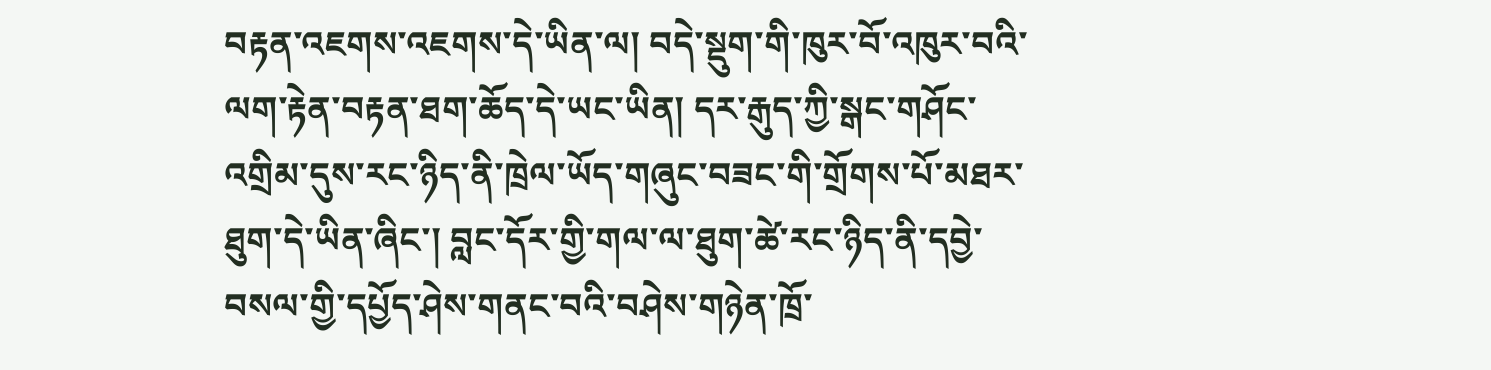བརྟན་འཇགས་འཇགས་དེ་ཡིན་ལ། བདེ་སྡུག་གི་ཁུར་བོ་འཁུར་བའི་ལག་རྟེན་བརྟན་ཐག་ཆོད་དེ་ཡང་ཡིན། དར་རྒུད་ཀྱི་སྒང་གཤོང་འགྲིམ་དུས་རང་ཉིད་ནི་ཁྲེལ་ཡོད་གཞུང་བཟང་གི་གྲོགས་པོ་མཐར་ཐུག་དེ་ཡིན་ཞིང་། བླང་དོར་གྱི་གལ་ལ་ཐུག་ཚེ་རང་ཉིད་ནི་དབྱེ་བསལ་གྱི་དཔྱོད་ཤེས་གནང་བའི་བཤེས་གཉེན་ཁྲོ་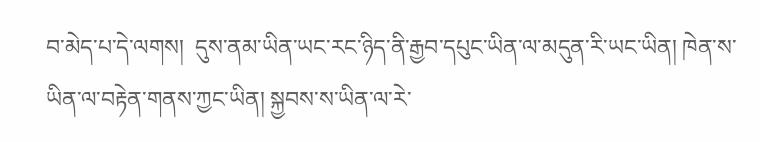བ་མེད་པ་དེ་ལགས།  དུས་ནམ་ཡིན་ཡང་རང་ཉིད་ནི་རྒྱབ་དཔུང་ཡིན་ལ་མདུན་རི་ཡང་ཡིན། ཁེན་ས་ཡིན་ལ་བརྟེན་གནས་ཀྱང་ཡིན། སྐྱབས་ས་ཡིན་ལ་རེ་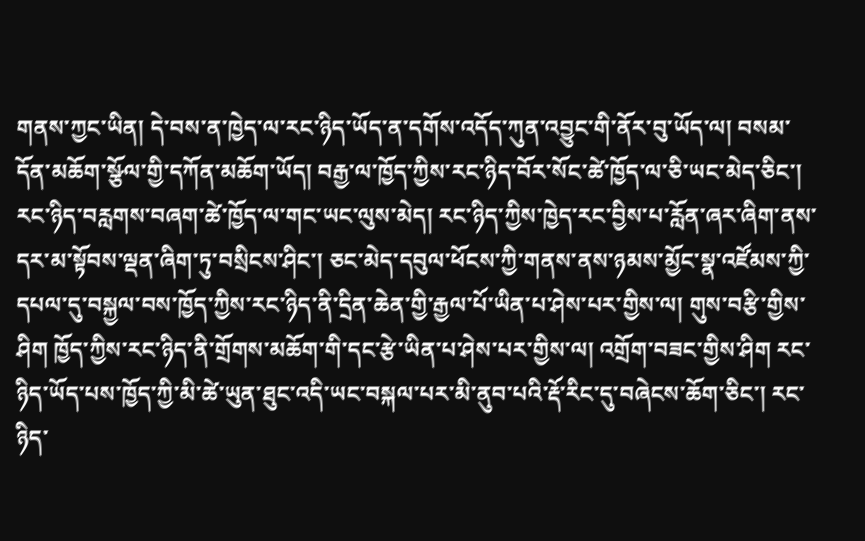གནས་ཀྱང་ཡིན། དེ་བས་ན་ཁྱེད་ལ་རང་ཉིད་ཡོད་ན་དགོས་འདོད་ཀུན་འབྱུང་གི་ནོར་བུ་ཡོད་ལ། བསམ་དོན་མཆོག་སྩོལ་གྱི་དཀོན་མཆོག་ཡོད། བརྒྱ་ལ་ཁྱོད་ཀྱིས་རང་ཉིད་བོར་སོང་ཚེ་ཁྱོད་ལ་ཅི་ཡང་མེད་ཅིང་། རང་ཉིད་བརླགས་བཞག་ཚེ་ཁྱོད་ལ་གང་ཡང་ལུས་མེད། རང་ཉིད་ཀྱིས་ཁྱེད་རང་བྱིས་པ་རློན་ཞར་ཞིག་ནས་དར་མ་སྟོབས་ལྡན་ཞིག་ཏུ་བསྲིངས་ཤིང་། ཅང་མེད་དབུལ་ཕོངས་ཀྱི་གནས་ནས་ཉམས་མྱོང་སྣ་འཛོམས་ཀྱི་དཔལ་དུ་བསྐྱལ་བས་ཁྱོད་ཀྱིས་རང་ཉིད་ནི་དྲིན་ཆེན་གྱི་རྒྱལ་པོ་ཡིན་པ་ཤེས་པར་གྱིས་ལ། གུས་བརྩི་གྱིས་ཤིག ཁྱོད་ཀྱིས་རང་ཉིད་ནི་གྲོགས་མཆོག་གི་དང་རྩེ་ཡིན་པ་ཤེས་པར་གྱིས་ལ། འགྲོག་བཟང་གྱིས་ཤིག རང་ཉིད་ཡོད་པས་ཁྱོད་ཀྱི་མི་ཚེ་ཡུན་ཐུང་འདི་ཡང་བསྐལ་པར་མི་ནུབ་པའི་རྡོ་རིང་དུ་བཞེངས་ཆོག་ཅིང་། རང་ཉིད་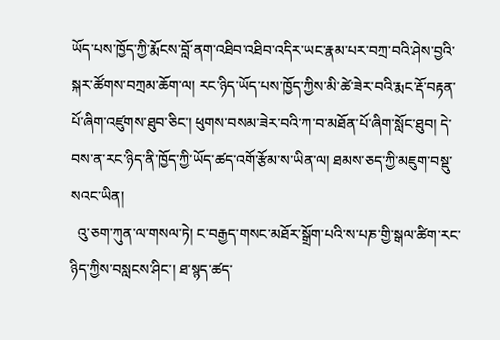ཡོད་པས་ཁྱོད་ཀྱི་རྨོངས་བློ་ནག་འཐིབ་འཐིབ་འདིར་ཡང་རྣམ་པར་བཀྲ་བའི་ཤེས་བྱའི་སྐར་ཚོགས་བཀྲམ་ཆོག་ལ། རང་ཉིད་ཡོད་པས་ཁྱོད་ཀྱིས་མི་ཚེ་ཟེར་བའི་རྨང་རྡོ་བརྟན་པོ་ཞིག་འཛུགས་ཐུབ་ཅིང་། ཕུགས་བསམ་ཟེར་བའི་ཀ་བ་མཐོན་པོ་ཞིག་སློང་ཐུབ། དེ་བས་ན་རང་ཉིད་ནི་ཁྱོད་ཀྱི་ཡོད་ཚད་འགོ་རྩོམ་ས་ཡིན་ལ། ཐམས་ཅད་ཀྱི་མཇུག་བསྡུ་སའང་ཡིན།
  འུ་ཅག་ཀུན་ལ་གསལ་ཏེ། ང་བརྒྱད་གསང་མཐོར་སྒྲོག་པའི་ས་པཎ་གྱི་སྒལ་ཚིག་རང་ཉིད་ཀྱིས་བསླངས་ཤིང་། ཐ་སྙད་ཚད་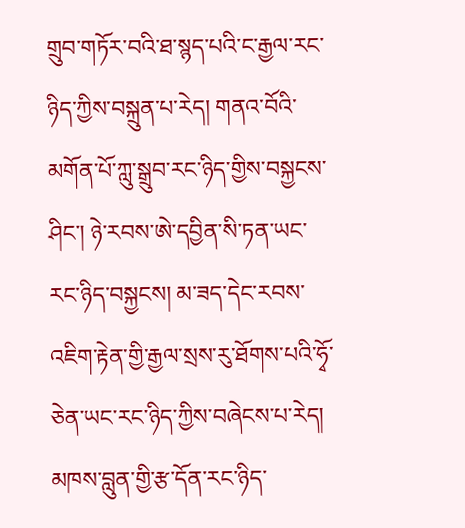གྲུབ་གཏོར་བའི་ཐ་སྙད་པའི་ང་རྒྱལ་རང་ཉིད་ཀྱིས་བསྐྲུན་པ་རེད། གནའ་བོའི་མགོན་པོ་ཀླུ་སྒྲུབ་རང་ཉིད་གྱིས་བསྐྱངས་ཤིང་། ཉེ་རབས་ཨེ་དབྱིན་སི་ཏན་ཡང་རང་ཉིད་བསྐྱངས། མ་ཟད་དེང་རབས་འཇིག་རྟེན་གྱི་རྒྱལ་སྲས་རུ་ཐོགས་པའི་ཧྭོ་ཅེན་ཡང་རང་ཉིད་ཀྱིས་བཞེངས་པ་རེད། མཁས་བླུན་གྱི་རྩ་དོན་རང་ཉིད་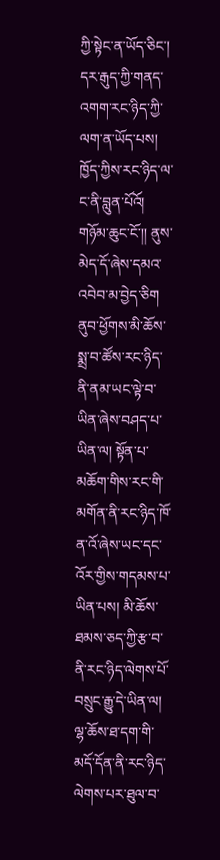ཀྱི་སྟེང་ན་ཡོད་ཅིང་། དར་རྒུད་ཀྱི་གནད་འགག་རང་ཉིད་ཀྱི་ལག་ན་ཡོད་པས། ཁྱོད་ཀྱིས་རང་ཉིད་ལ་ང་ནི་བླུན་པོའོ། གཉོམ་ཆུང་ངོ་།། ནུས་མེད་དོ་ཞེས་དམའ་འབེབ་མ་བྱེད་ཅིག ནུབ་ཕྱོགས་མི་ཆོས་སྨྲ་བ་ཚོས་རང་ཉིད་ནི་ནམ་ཡང་ལྟེ་བ་ཡིན་ཞེས་བཤད་པ་ཡིན་ལ། སྟོན་པ་མཆོག་གིས་རང་གི་མགོན་ནི་རང་ཉིད་ཁོ་ན་འོ་ཞེས་ཡང་དང་འོར་གྱིས་གདམས་པ་ཡིན་པས། མི་ཆོས་ཐམས་ཅད་ཀྱི་རྩ་བ་ནི་རང་ཉིད་ལེགས་པོ་བསྲུང་རྒྱུ་དེ་ཡིན་ལ། ལྷ་ཆོས་ཐ་དག་གི་མདོ་དོན་ནི་རང་ཉིད་ལེགས་པར་ཐུལ་བ་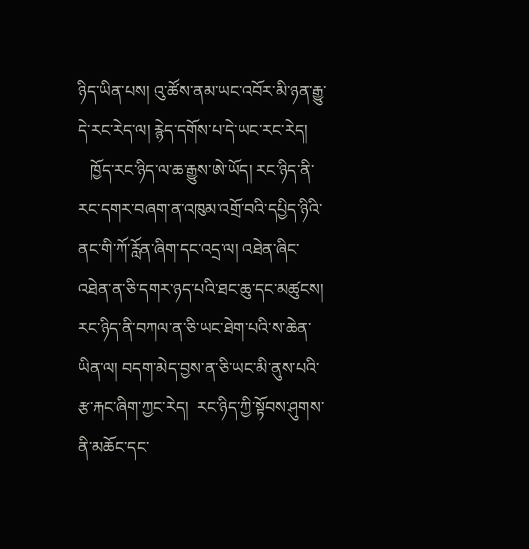ཉིད་ཡིན་པས། འུ་ཚོས་ནམ་ཡང་འབོར་མི་ཉན་རྒྱུ་དེ་རང་རེད་ལ། རྙེད་དགོས་པ་དེ་ཡང་རང་རེད།
   ཁྱོད་རང་ཉིད་ལ་ཆ་རྒྱུས་ཨེ་ཡོད། རང་ཉིད་ནི་རང་དགར་བཞག་ན་འཁུམ་འགྲོ་བའི་དཔྱིད་ཉིའི་ནང་གི་ཀོ་རློན་ཞིག་དང་འདྲ་ལ། འཐེན་ཞིང་འཐེན་ན་ཅི་དགར་ཉད་པའི་ཐང་ཆུ་དང་མཚུངས། རང་ཉིད་ནི་བཀལ་ན་ཅི་ཡང་ཐེག་པའི་ས་ཆེན་ཡིན་ལ། བདག་མེད་བྱས་ན་ཅི་ཡང་མི་ནུས་པའི་རྩ་རྐང་ཞིག་ཀྱང་རེད།  རང་ཉིད་ཀྱི་སྟོབས་ཤུགས་ནི་མཆོང་དང་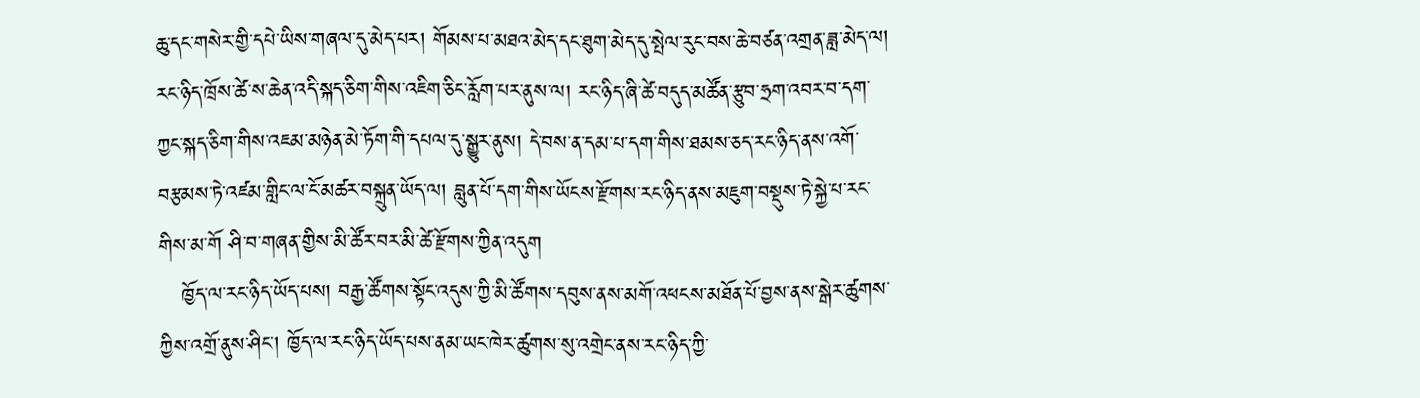ཆུ་དང་གསེར་གྱི་དཔེ་ཡིས་གཞལ་དུ་མེད་པར། གོམས་པ་མཐའ་མེད་དང་ཐུག་མེད་དུ་སྤེལ་རུང་བས་ཆེ་བཙན་འགྲན་ཟླ་མེད་ལ། རང་ཉིད་ཁྲོས་ཚེ་ས་ཆེན་འདི་སྐད་ཅིག་གིས་འཇིག་ཅིང་རློག་པར་ནུས་ལ། རང་ཉིད་ཞི་ཚེ་བདུད་མཚོན་རྩུབ་ཧྲག་འབར་བ་དག་ཀྱང་སྐད་ཅིག་གིས་འཇམ་མཉེན་མེ་ཏོག་གི་དཔལ་དུ་སྒྱུར་ནུས། དེ་བས་ན་དམ་པ་དག་གིས་ཐམས་ཅད་རང་ཉིད་ནས་འགོ་བརྩམས་ཏེ་འཛམ་གླིང་ལ་ངོ་མཚར་བསྐྲུན་ཡོད་ལ། བླུན་པོ་དག་གིས་ཡོངས་རྫོགས་རང་ཉིད་ནས་མཇུག་བསྡུས་ཏེ་སྐྱེ་པ་རང་གིས་མ་གོ ཤི་བ་གཞན་གྱིས་མི་ཚོར་བར་མི་ཚེ་རྫོགས་ཀྱིན་འདུག
   ཁྱོད་ལ་རང་ཉིད་ཡོད་པས། བརྒྱ་ཚོགས་སྟོང་འདུས་ཀྱི་མི་ཚོགས་དབུས་ནས་མགོ་འཕངས་མཐོན་པོ་བྱས་ནས་སྒེར་ཚུགས་ཀྱིས་འགྲོ་ནུས་ཤིང་། ཁྱོད་ལ་རང་ཉིད་ཡོད་པས་ནམ་ཡང་ཁེར་ཚུགས་སུ་འགྲེང་ནས་རང་ཉིད་ཀྱི་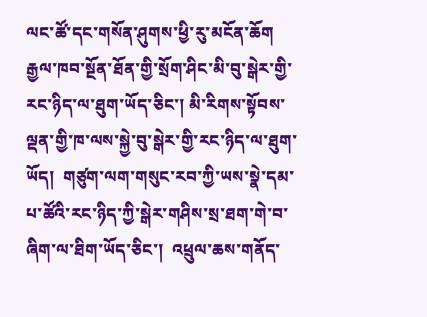ལང་ཚོ་དང་གསོན་ཤུགས་ཕྱི་རུ་མངོན་ཆོག རྒྱལ་ཁབ་སྔོན་ཐོན་གྱི་སྲོག་ཤིང་མི་བུ་སྒེར་གྱི་རང་ཉིད་ལ་ཐུག་ཡོད་ཅིང་། མི་རིགས་སྟོབས་ལྡན་གྱི་ཁ་ལས་སྐྱེ་བུ་སྒེར་གྱི་རང་ཉིད་ལ་ཐུག་ཡོད།  གཙུག་ལག་གསུང་རབ་ཀྱི་ཡས་སྣེ་དམ་པ་ཚོའི་རང་ཉིད་ཀྱི་སྒེར་གཤིས་སྲ་ཐག་གེ་བ་ཞིག་ལ་ཐིག་ཡོད་ཅིང་།  འཕྲུལ་ཆས་གནོད་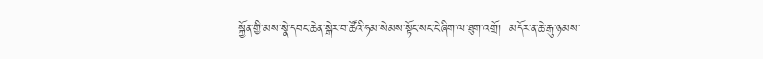སྐྱོན་གྱི་མས་སྣེ་དབང་ཆེན་སྒེར་བ་ཚོའི་ཧམ་སེམས་སྟོང་སང་ངེ་ཞིག་ལ་ཐུག་འགྲོ།  མདོར་ན་ཆེ་རྒུ་ཉམས་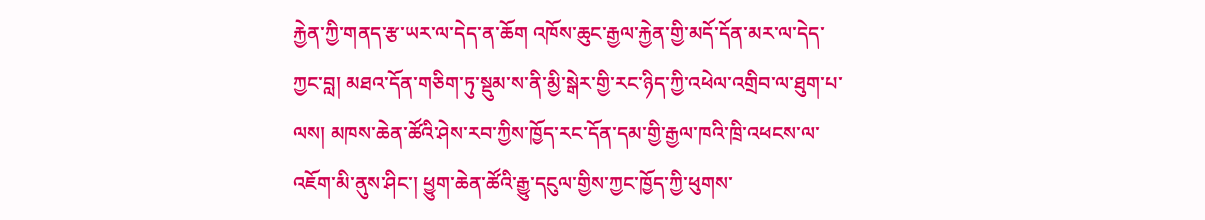རྐྱེན་ཀྱི་གནད་རྩ་ཡར་ལ་དེད་ན་ཆོག འཁོས་ཆུང་རྒྱལ་རྐྱེན་གྱི་མདོ་དོན་མར་ལ་དེད་ཀྱང་བླ། མཐའ་དོན་གཅིག་ཏུ་སྡུམ་ས་ནི་མྱི་སྒེར་གྱི་རང་ཉིད་ཀྱི་འཕེལ་འགྲིབ་ལ་ཐུག་པ་ལས། མཁས་ཆེན་ཚོའི་ཤེས་རབ་ཀྱིས་ཁྱོད་རང་དོན་དམ་གྱི་རྒྱལ་ཁའི་ཁྲི་འཕངས་ལ་འཇོག་མི་ནུས་ཤིང་། ཕྱུག་ཆེན་ཚོའི་རྒྱུ་དངུལ་གྱིས་ཀྱང་ཁྱོད་ཀྱི་ཕུགས་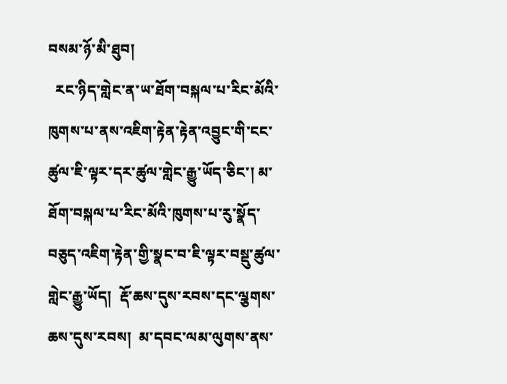བསམ་ཉོ་མི་ཐུབ།
  རང་ཉིད་གླེང་ན་ཡ་ཐོག་བསྐལ་པ་རིང་མོའི་ཁུགས་པ་ནས་འཇིག་རྟེན་རྟེན་འབྱུང་གི་ངང་ཚུལ་ཇི་ལྟར་དར་ཚུལ་གླེང་རྒྱུ་ཡོད་ཅིང་། མ་ཐོག་བསྐལ་པ་རིང་མོའི་ཁུགས་པ་རུ་སྣོད་བཅུད་འཇིག་རྟེན་གྱི་སྣང་བ་ཇི་ལྟར་བསྡུ་ཚུལ་གླེང་རྒྱུ་ཡོད།  རྡོ་ཆས་དུས་རབས་དང་ལྕགས་ཆས་དུས་རབས།  མ་དབང་ལམ་ལུགས་ནས་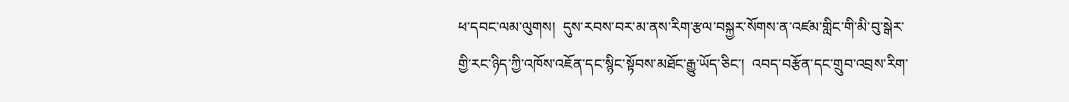ཕ་དབང་ལམ་ལུགས།  དུས་རབས་བར་མ་ནས་རིག་རྩལ་བསྐྱར་སོགས་ན་འཛམ་གླིང་གི་མི་བུ་སྒེར་གྱི་རང་ཉིད་ཀྱི་འཁོས་འཇོན་དང་སྙིང་སྟོབས་མཐོང་རྒྱུ་ཡོད་ཅིང་།  འབད་བརྩོན་དང་གྲུབ་འབྲས་རིག་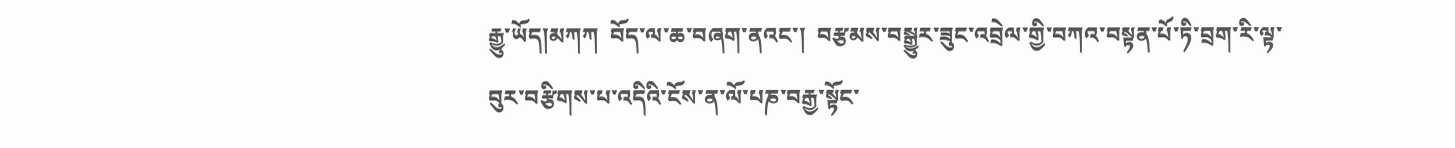རྒྱུ་ཡོད།མཀཀ  བོད་ལ་ཆ་བཞག་ནའང་།  བརྩམས་བསྒྱུར་ཟུང་འབྲེལ་གྱི་བཀའ་བསྟན་པོ་ཏི་བྲག་རི་ལྟ་བུར་བརྩིགས་པ་འདིའི་ངོས་ན་ལོ་པཎ་བརྒྱ་སྟོང་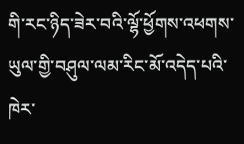གི་རང་ཉིད་ཟེར་བའི་ལྷོ་ཕྱོགས་འཕགས་ཡུལ་གྱི་བཤུལ་ལམ་རིང་མོ་འདེད་པའི་ཁེར་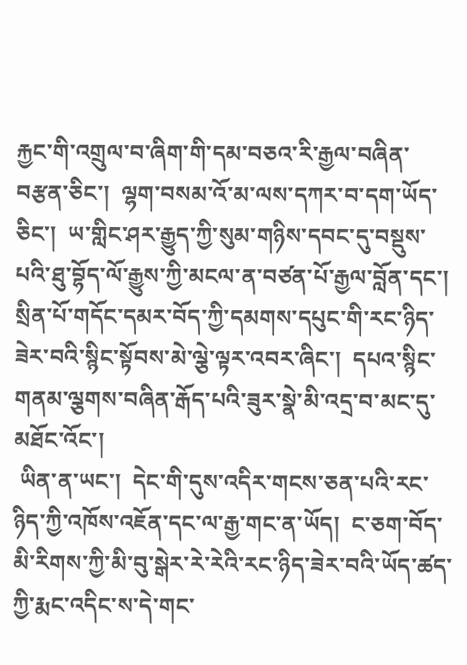རྐྱང་གི་འགྲུལ་བ་ཞིག་གི་དམ་བཅའ་རི་རྒྱལ་བཞིན་བརྩན་ཅིང་།  ལྷག་བསམ་འོ་མ་ལས་དཀར་བ་དག་ཡོད་ཅིང་།  ཡ་གླིང་ཤར་རྒྱུད་ཀྱི་སུམ་གཉིས་དབང་དུ་བསྡུས་པའི་ཐུ་བྷོད་ལོ་རྒྱུས་ཀྱི་མངལ་ན་བཙན་པོ་རྒྱལ་བློན་དང་། སྲིན་པོ་གདོང་དམར་བོད་ཀྱི་དམགས་དཔུང་གི་རང་ཉིད་ཟེར་བའི་སྙིང་སྟོབས་མེ་ལྕེ་ལྟར་འབར་ཞིང་།  དཔའ་སྙིང་གནམ་ལྕགས་བཞིན་རྒོད་པའི་ཟུར་སྣེ་མི་འདྲ་བ་མང་དུ་མཐོང་འོང་།
 ཡིན་ན་ཡང་།  དེང་གི་དུས་འདིར་གངས་ཅན་པའི་རང་ཉིད་ཀྱི་འཁོས་འཇོན་དང་ལ་རྒྱ་གང་ན་ཡོད།  ང་ཅག་བོད་མི་རིགས་ཀྱི་མི་བུ་སྒེར་རེ་རེའི་རང་ཉིད་ཟེར་བའི་ཡོད་ཚད་ཀྱི་རྨང་འདིང་ས་དེ་གང་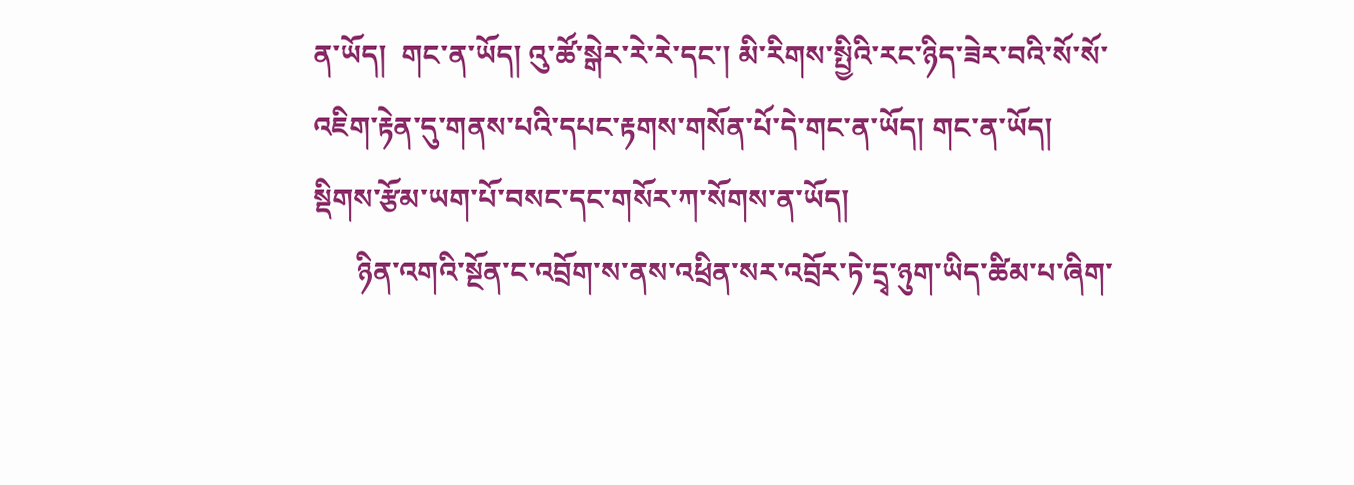ན་ཡོད།  གང་ན་ཡོད། འུ་ཚོ་སྒེར་རེ་རེ་དང་། མི་རིགས་སྤྱིའི་རང་ཉིད་ཟེར་བའི་སོ་སོ་འཇིག་རྟེན་དུ་གནས་པའི་དཔང་རྟགས་གསོན་པོ་དེ་གང་ན་ཡོད། གང་ན་ཡོད།
སྡིགས་རྩོམ་ཡག་པོ་བསང་དང་གསོར་ཀ་སོགས་ན་ཡོད།
      ཉིན་འགའི་སྔོན་ང་འབྲོག་ས་ནས་འཕྲིན་སར་འབྲོར་ཏེ་དྲྭ་ཉུག་ཡིད་ཚིམ་པ་ཞིག་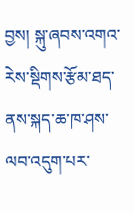བྱས། སྐུ་ཞབས་འགའ་རེས་སྡིགས་རྩོམ་ཐད་ནས་སྐད་ཆ་ཁ་ཤས་ལབ་འདུག་པར་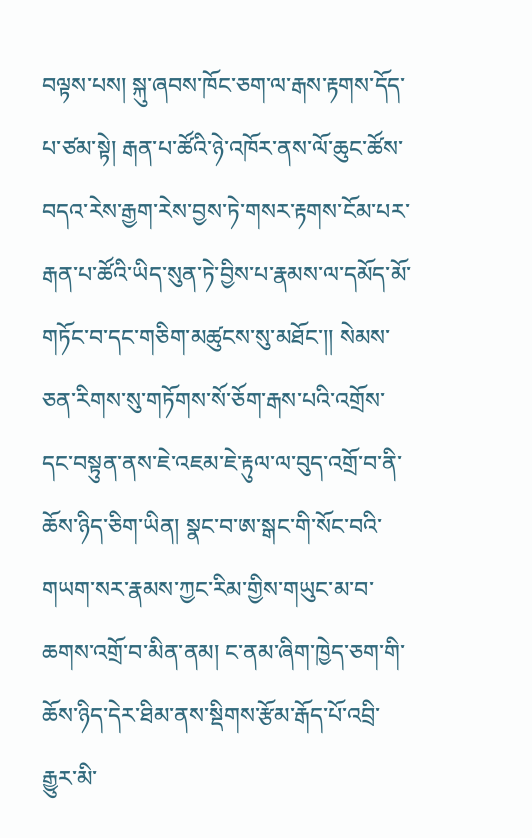བལྟས་པས། སྐུ་ཞབས་ཁོང་ཅག་ལ་རྒས་རྟགས་དོད་པ་ཙམ་སྟེ། རྒན་པ་ཚོའི་ཉེ་འཁོར་ནས་ལོ་ཆུང་ཚོས་བདའ་རེས་རྒྱག་རེས་བྱས་ཏེ་གསར་རྟགས་ངོམ་པར་རྒན་པ་ཚོའི་ཡིད་སུན་ཏེ་བྱིས་པ་རྣམས་ལ་དམོད་མོ་གཏོང་བ་དང་གཅིག་མཚུངས་སུ་མཐོང་།། སེམས་ཅན་རིགས་སུ་གཏོགས་སོ་ཅོག་རྒས་པའི་འགྲོས་དང་བསྟུན་ནས་ཇེ་འཇམ་ཇེ་རྟུལ་ལ་བུད་འགྲོ་བ་ནི་ཆོས་ཉིད་ཅིག་ཡིན། སྣང་བ་ཨ་སྒང་གི་སོང་བའི་གཡག་སར་རྣམས་ཀྱང་རིམ་གྱིས་གཡུང་མ་བ་ཆགས་འགྲོ་བ་མིན་ནམ། ང་ནམ་ཞིག་ཁྱེད་ཅག་གི་ཆོས་ཉིད་དེར་ཐིམ་ནས་སྡིགས་རྩོམ་རྒོད་པོ་འབྲི་རྒྱུར་མི་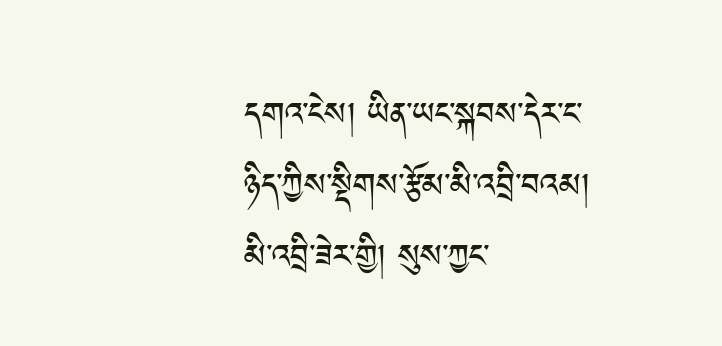དགའ་ངེས། ཡིན་ཡང་སྐབས་དེར་ང་ཉིད་ཀྱིས་སྡིགས་རྩོམ་མི་འབྲི་བའམ། མི་འབྲི་ཟེར་གྱི། སུས་ཀྱང་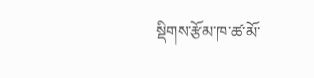སྡིགས་རྩོམ་ཁ་ཚ་མོ་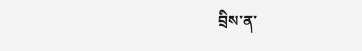བྲིས་ན་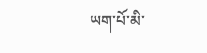ཡག་པོ་མི་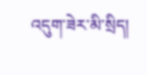འདུག་ཟེར་མི་སྲིད།